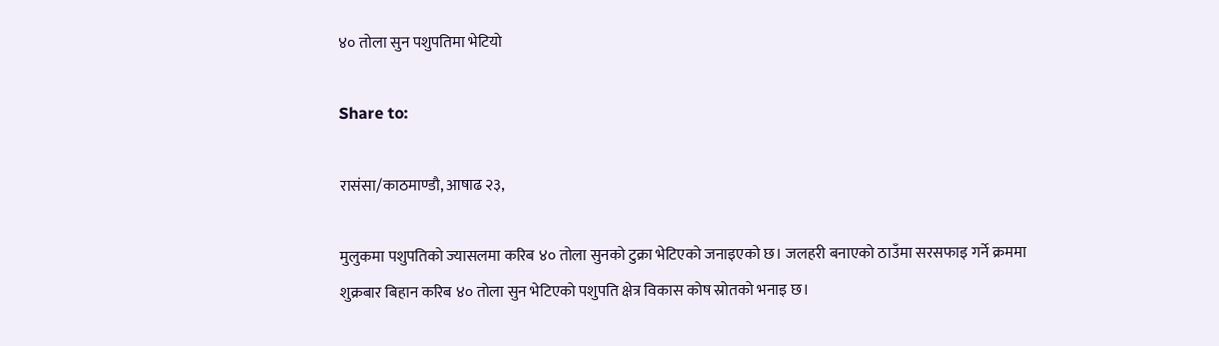४० तोला सुन पशुपतिमा भेटियो

Share to:

रासंसा/काठमाण्डौ, आषाढ २३,

मुलुकमा पशुपतिको ज्यासलमा करिब ४० तोला सुनको टुक्रा भेटिएको जनाइएको छ। जलहरी बनाएको ठाउँमा सरसफाइ गर्ने क्रममा शुक्रबार बिहान करिब ४० तोला सुन भेटिएको पशुपति क्षेत्र विकास कोष स्रोतको भनाइ छ।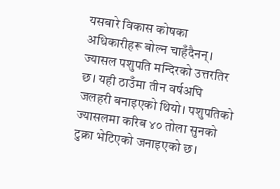यसबारे विकास कोषका अधिकारीहरू बोल्न चाहँदैनन्। ज्यासल पशुपति मन्दिरको उत्तरतिर छ। यही ठाउँमा तीन वर्षअघि जलहरी बनाइएको थियो। पशुपतिको ज्यासलमा करिब ४० तोला सुनको टुक्रा भेटिएको जनाइएको छ।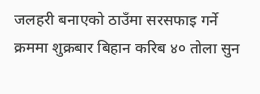जलहरी बनाएको ठाउँमा सरसफाइ गर्ने क्रममा शुक्रबार बिहान करिब ४० तोला सुन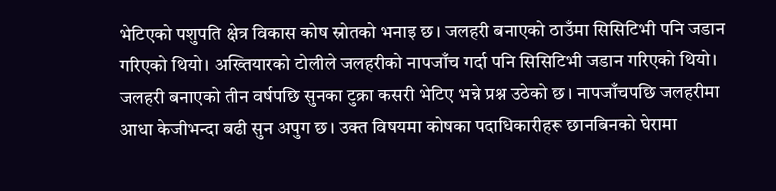भेटिएको पशुपति क्षेत्र विकास कोष स्रोतको भनाइ छ। जलहरी बनाएको ठाउँमा सिसिटिभी पनि जडान गरिएको थियो। अख्तियारको टोलीले जलहरीको नापजाँच गर्दा पनि सिसिटिभी जडान गरिएको थियो। जलहरी बनाएको तीन वर्षपछि सुनका टुक्रा कसरी भेटिए भन्ने प्रश्न उठेको छ। नापजाँचपछि जलहरीमा आधा केजीभन्दा बढी सुन अपुग छ। उक्त विषयमा कोषका पदाधिकारीहरू छानबिनको घेरामा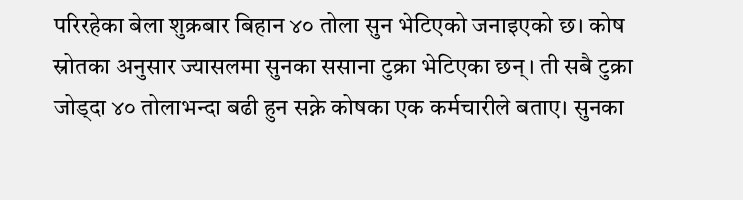परिरहेका बेला शुक्रबार बिहान ४० तोला सुन भेटिएको जनाइएको छ। कोष स्रोतका अनुसार ज्यासलमा सुनका ससाना टुक्रा भेटिएका छन्। ती सबै टुक्रा जोड्दा ४० तोलाभन्दा बढी हुन सक्ने कोषका एक कर्मचारीले बताए। सुनका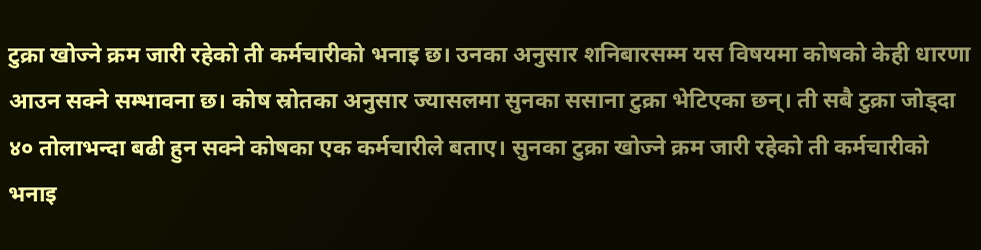टुक्रा खोज्ने क्रम जारी रहेको ती कर्मचारीको भनाइ छ। उनका अनुसार शनिबारसम्म यस विषयमा कोषको केही धारणा आउन सक्ने सम्भावना छ। कोष स्रोतका अनुसार ज्यासलमा सुनका ससाना टुक्रा भेटिएका छन्। ती सबै टुक्रा जोड्दा ४० तोलाभन्दा बढी हुन सक्ने कोषका एक कर्मचारीले बताए। सुनका टुक्रा खोज्ने क्रम जारी रहेको ती कर्मचारीको भनाइ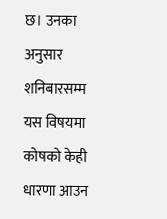छ। उनका अनुसार शनिबारसम्म यस विषयमा कोषको केही धारणा आउन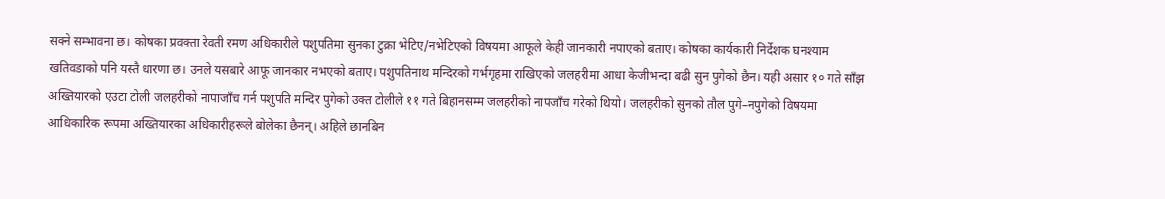सक्ने सम्भावना छ। कोषका प्रवक्ता रेवती रमण अधिकारीले पशुपतिमा सुनका टुक्रा भेटिए/नभेटिएको विषयमा आफूले केही जानकारी नपाएको बताए। कोषका कार्यकारी निर्देशक घनश्याम खतिवडाको पनि यस्तै धारणा छ। उनले यसबारे आफू जानकार नभएको बताए। पशुपतिनाथ मन्दिरको गर्भगृहमा राखिएको जलहरीमा आधा केजीभन्दा बढी सुन पुगेको छैन। यही असार १० गते साँझ अख्तियारको एउटा टोली जलहरीको नापाजाँच गर्न पशुपति मन्दिर पुगेको उक्त टोलीले ११ गते बिहानसम्म जलहरीको नापजाँच गरेको थियो। जलहरीको सुनको तौल पुगे–नपुगेको विषयमा आधिकारिक रूपमा अख्तियारका अधिकारीहरूले बोलेका छैनन्। अहिले छानबिन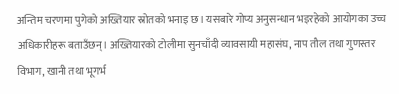अन्तिम चरणमा पुगेको अख्तियार स्रोतको भनाइ छ। यसबारे गोप्य अनुसन्धान भइरहेको आयोगका उच्च अधिकारीहरू बताउँछन्। अख्तियारको टोलीमा सुनचाँदी व्यावसायी महासंघ, नाप तौल तथा गुणस्तर विभाग, खानी तथा भूगर्भ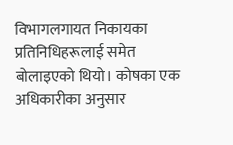विभागलगायत निकायका प्रतिनिधिहरूलाई समेत बोलाइएको थियो। कोषका एक अधिकारीका अनुसार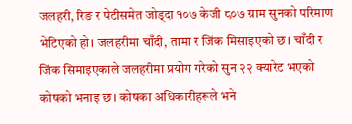जलहरी, रिङ र पेटीसमेत जोड्दा १०७ केजी ८०७ ग्राम सुनको परिमाण भेटिएको हो। जलहरीमा चाँदी, तामा र जिंक मिसाइएको छ। चाँदी र जिंक सिमाइएकाले जलहरीमा प्रयोग गरेको सुन २२ क्यारेट भएको कोषको भनाइ छ। कोषका अधिकारीहरूले भने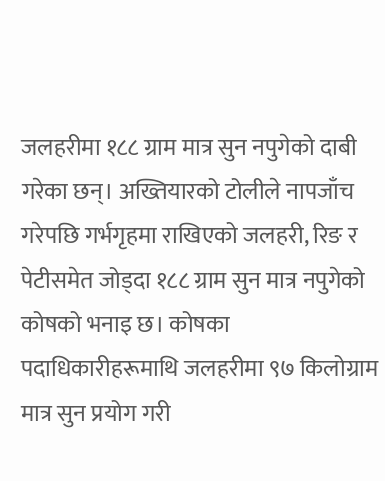जलहरीमा १८८ ग्राम मात्र सुन नपुगेको दाबी गरेका छन्। अख्तियारको टोलीले नापजाँच गरेपछि गर्भगृहमा राखिएको जलहरी, रिङ र पेटीसमेत जोड्दा १८८ ग्राम सुन मात्र नपुगेको कोषको भनाइ छ। कोषका पदाधिकारीहरूमाथि जलहरीमा ९७ किलोग्राम मात्र सुन प्रयोग गरी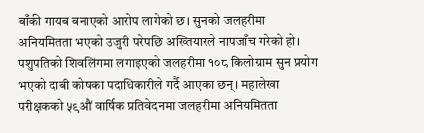बाँकी गायब बनाएको आरोप लागेको छ। सुनको जलहरीमा अनियमितता भएको उजुरी परेपछि अख्तियारले नापजाँच गरेको हो। पशुपतिको शिवलिंगमा लगाइएको जलहरीमा १०८ किलोग्राम सुन प्रयोग भएको दाबी कोषका पदाधिकारीले गर्दै आएका छन्। महालेखा परीक्षकको ५९औं वार्षिक प्रतिवेदनमा जलहरीमा अनियमितता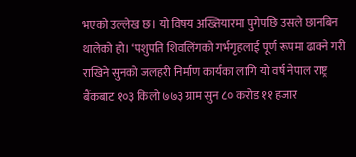भएको उल्लेख छ। यो विषय अख्तियारमा पुगेपछि उसले छानबिन थालेको हो। ‘पशुपति शिवलिंगको गर्भगृहलाई पूर्ण रूपमा ढाक्ने गरी राखिने सुनको जलहरी निर्माण कार्यका लागि यो वर्ष नेपाल राष्ट्र बैंकबाट १०३ किलो ७७३ ग्राम सुन ८० करोड ११ हजार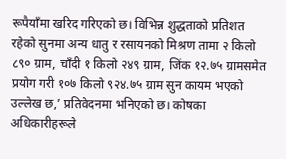रूपैयाँमा खरिद गरिएको छ। विभिन्न शुद्धताको प्रतिशत रहेको सुनमा अन्य धातु र रसायनको मिश्रण तामा २ किलो ८९० ग्राम, चाँदी १ किलो २४९ ग्राम, जिंक १२.७५ ग्रामसमेत प्रयोग गरी १०७ किलो ९२४.७५ ग्राम सुन कायम भएको उल्लेख छ,’ प्रतिवेदनमा भनिएको छ। कोषका अधिकारीहरूले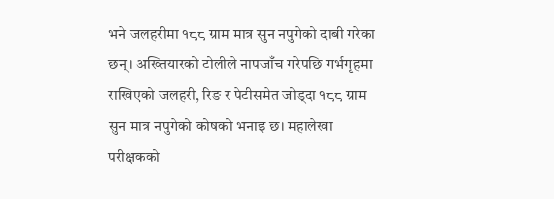भने जलहरीमा १८८ ग्राम मात्र सुन नपुगेको दाबी गरेका छन्। अख्तियारको टोलीले नापजाँच गरेपछि गर्भगृहमा राखिएको जलहरी, रिङ र पेटीसमेत जोड्दा १८८ ग्राम सुन मात्र नपुगेको कोषको भनाइ छ। महालेखा परीक्षकको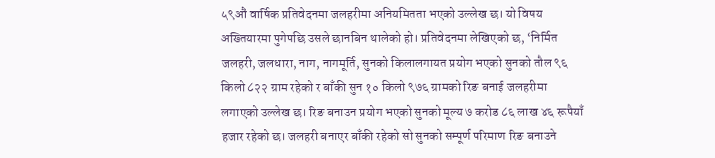५९औं वार्षिक प्रतिवेदनमा जलहरीमा अनियमितता भएको उल्लेख छ। यो विषय अख्तियारमा पुगेपछि उसले छानबिन थालेको हो। प्रतिवेदनमा लेखिएको छ, ‘निर्मित जलहरी, जलधारा, नाग, नागमूर्ति, सुनको किलालगायत प्रयोग भएको सुनको तौल ९६ किलो ८२२ ग्राम रहेको र बाँकी सुन १० किलो ९७६ ग्रामको रिङ बनाई जलहरीमा लगाएको उल्लेख छ। रिङ बनाउन प्रयोग भएको सुनको मूल्य ७ करोड ८६ लाख ४६ रूपैयाँ हजार रहेको छ। जलहरी बनाएर बाँकी रहेको सो सुनको सम्पूर्ण परिमाण रिङ बनाउने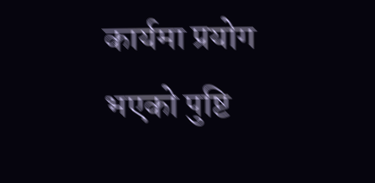कार्यमा प्रयोग भएको पुष्टि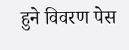हुने विवरण पेस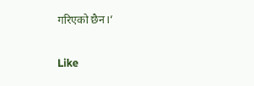गरिएको छैन।’

Like